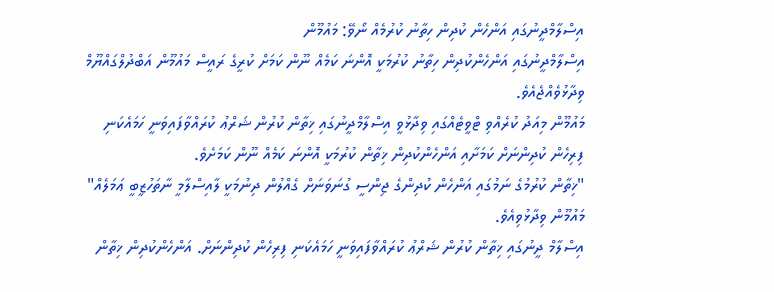އިސްލާމްދީނުގައި އަންހެން ކުދިން ހިތާނު ކުރުމެއް ނޯވޭ: މައުމޫން
އިސްލާމްދީނުގައި އަންހެންކުދިން ހިތާނު ކުރުމަކީ އޮންނަ ކަމެއް ނޫން ކަމަށް ކުރީގެ ރައީސް މައުމޫން އަބްދުލްގައްޔޫމް ވިދާޅުވެއްޖެއެވެ.
މައުމޫން މިއަދު ކުރެއްވި ޓްވީޓެއްގައި ވިދާޅުވީ އިސްލާމްދީނުގައި ޚިތާން ކުރުން ޝަރްޢު ކުރައްވާފައިވަނީ ހަމައެކަނި ފިރިހެން ކުދިންނަށް ކަމަށާއި އަންހެންކުދިން ޚިތާން ކުރުމަކީ އޮންނަ ކަމެއް ނޫން ކަމަށެވެ.
"ޚިތާން ކުރުމުގެ ނަމުގައި އަންހެން ކުދިންގެ ޖިންސީ ގުނަވަނަށް ގެއްލުން ދިނުމަކީ ލާއިސްލާމީ ނާތަހުޒީބީ ޢަމަލެއް" މައުމޫން ވިދާޅުވިއެވެ.
އިސްލާމް ދީނުގައި ޚިތާން ކުރުން ޝަރްޢު ކުރައްވާފައިވަނީ ހަމައެކަނި ފިރިހެން ކުދިންނަށް. އަންހެންކުދިން ޚިތާން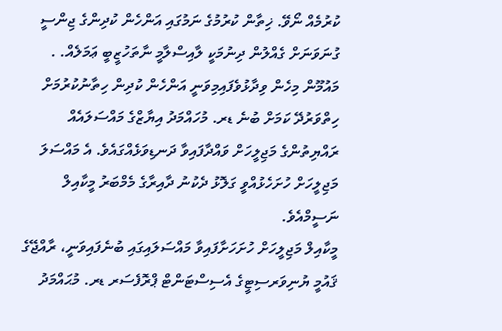ކުރުމެއް ނޯވޭ. ޚިތާން ކުރުމުގެ ނަމުގައި އަންހެން ކުދިންގެ ޖިންސީ ގުނަވަނަށް ގެއްލުން ދިނުމަކީ ލާއިސްލާމީ ނާތަހުޒީބީ ޢަމަލެއް. .
މައުމޫން މިހެން ވިދާޅުވެފައިމިވަނީ އަންހެން ކުދިން ހިތާނުކުރުމަށް ހިތްވަރުދޭ ކަމަށް ބުނެ ޑރ. މުހައްމަދު އިޔާޒްގެ މައްސަލައެއް ރައްޔިތުންގެ މަޖިލީހަށް ވައްދާފައިވާ ދަނޑިވަޅެއްގައެވެ. އެ މައްސަލަ މަޖިލީހަށް ހުށަހެޅުއްވީ ގަލޮޅު ދެކުނު ދާއިރާގެ މެމްބަރު މީކާއިލް ނަސީމްއެވެ.
މީކާއިލް މަޖިލީހަށް ހުށަހަށާފައިވާ މައްސަލައިގައި ބުނެފައިވަނީ، ރާއްޖޭގެ ޤައުމީ ޔުނިވަރސިޓީގެ އެސިސްޓަންޓް ޕްރޮފެސަރ ޑރ. މުޙައްމަދު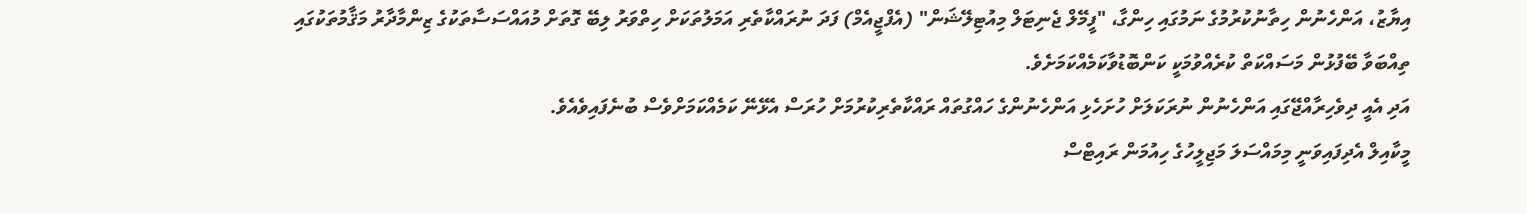އިޔާޒު، އަންހެނުން ހިތާނުކުރުމުގެ ނަމުގައި ހިންގާ، "ފީމޭލް ޖެނިޓަލް މިއުޓިލޭޝަން" (އެފްޖީއެމް) ފަދަ ނުރައްކާތެރި އަމަލުތަކަށް ހިތްވަރު ލިބޭ ގޮތަށް މުއައްސަސާތަކުގެ ޒިންމާދާރު މަޤާމުތަކުގައި ތިއްބަވާ ބޭފުޅުން މަސައްކަތް ކުރެއްވުމަކީ ކަންބޮޑުވާކަމެއްކަމަށެވެ.
އަދި އެއީ ދިވެހިރާއްޖޭގައި އަންހެނުން ނުރަކަލަށް ހުށަހެޅި އަންހެނުންގެ ހައްގުތައް ރައްކާތެރިކުރުމަށް ހުރަސް އެޅޭނޭ ކަމެއްކަމަށްވެސް ބުނެފައިވެއެވެ.
މީކާއިލް އެދިފައިވަނީ މިމައްސަލަ މަޖިލީހުގެ ހިއުމަން ރައިޓްސް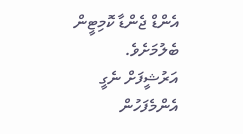އެންޑް ޖެންޑާ ކޮމިޓީން ބެލުމަށެވެ.
އަރުޝީފަށް ނެގީ
އެންމެފަހުން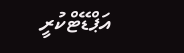އަޕްޑޭޓްކުރީ